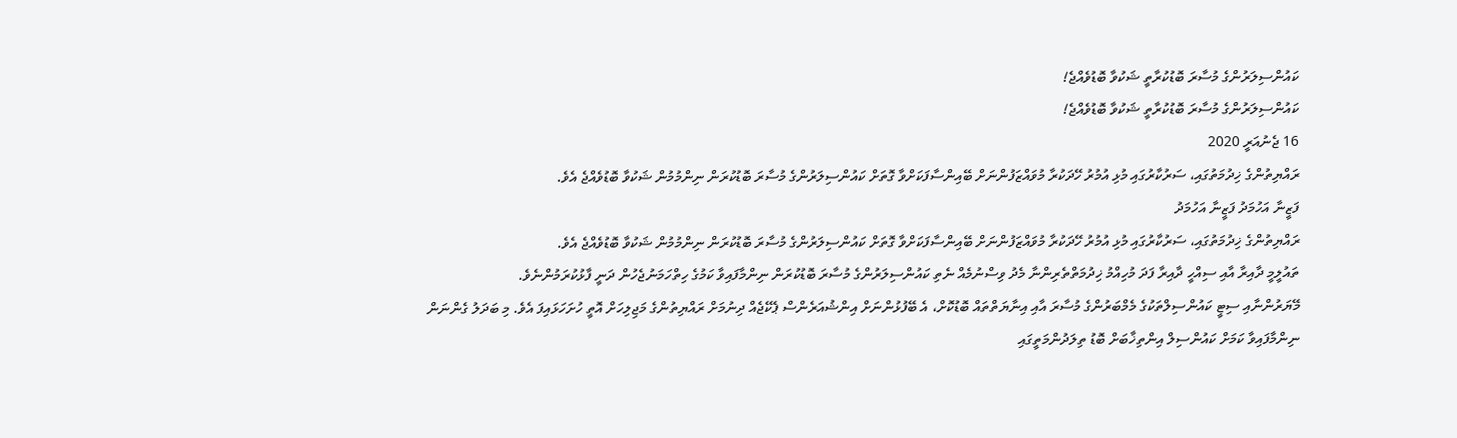ކައުންސިލަރުންގެ މުސާރަ ބޮޑުކުރާތީ ޝަކުވާ ބޮޑުވެއްޖެ!
ކައުންސިލަރުންގެ މުސާރަ ބޮޑުކުރާތީ ޝަކުވާ ބޮޑުވެއްޖެ!
16 ޖެނުއަރީ 2020
ރައްޔިތުންގެ ޚިދުމަތުގައި، ސަރުކާރުގައި މުޅި އުމުރު ހޭދަކުރާ މުވައްޒަފުންނަށް ބޭއިންސާފަކަށްވާ ގޮތަށް ކައުންސިލަރުންގެ މުސާރަ ބޮޑުކުރަން ނިންމުމުން ޝަކުވާ ބޮޑުވެއްޖެ އެވެ.
ފަޒީނާ އަހުމަދު ފަޒީނާ އަހުމަދު
ރައްޔިތުންގެ ޚިދުމަތުގައި، ސަރުކާރުގައި މުޅި އުމުރު ހޭދަކުރާ މުވައްޒަފުންނަށް ބޭއިންސާފަކަށްވާ ގޮތަށް ކައުންސިލަރުންގެ މުސާރަ ބޮޑުކުރަން ނިންމުމުން ޝަކުވާ ބޮޑުވެއްޖެ އެވެ.
ތައުލީމީ ދާއިރާ އާއި ސިއްހީ ދާއިރާ ފަދަ މުހިއްމު ޚިދުމަތްތެރިންނާ މެދު ވިސްނުމެއް ނެތި ކައުންސިލަރުންގެ މުސާރަ ބޮޑުކުރަން ނިންމާފައިވާ ކަމުގެ ހިތްހަމަނުޖެހުން ދަނީ ފާޅުކުރަމުންނެވެ.
މޭޔަރުންނާއި ސިޓީ ކައުންސިލްތަކުގެ މެމްބަރުންގެ މުސާރަ އާއި އިނާޔަތްތައް ބޮޑުކޮށް، އެ ބޭފުޅުންނަށް އިންޝުއަރެންސް ޕެކޭޖެއް ދިނުމަށް ރައްޔިތުންގެ މަޖިލިހަށް އޮތީ ހުށަހަޅައިފަ އެވެ. މި ބަދަލު ގެންނަން ނިންމާފައިވާ ކަމަށް ކައުންސިލް އިންތިޚާބަށް ބޮޑު ތިލަދުންމަތީގައި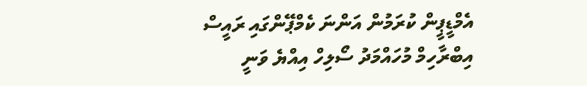އެމްޑީޕީން ކުރަމުން އަންނަ ކެމްޕޭންގައި ރައީސް އިބްރާހިމް މުހައްމަދު ސޯލިހް އިއްޔެ ވަނީ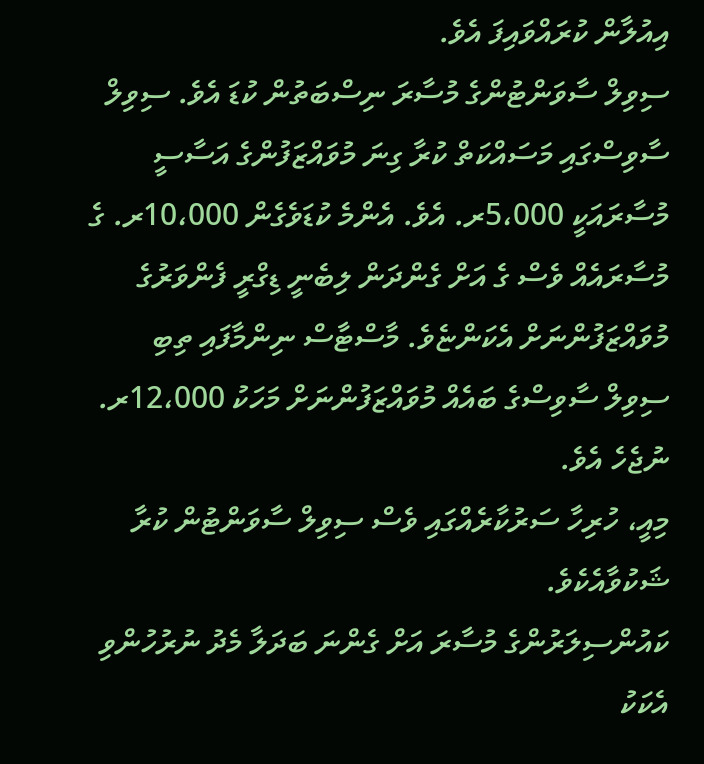އިއުލާން ކުރައްވައިފަ އެވެ.
ސިވިލް ސާވަންޓުންގެ މުސާރަ ނިސްބަތުން ކުޑަ އެވެ. ސިވިލް ސާވިސްގައި މަސައްކަތް ކުރާ ގިނަ މުވައްޒަފުންގެ އަސާސީ މުސާރައަކީ 5،000ރ. އެވެ. އެންމެ ކުޑަވެގެން 10،000ރ. ގެ މުސާރައެއް ވެސް ގެ އަށް ގެންދަން ލިބެނީ ޑިގްރީ ފެންވަރުގެ މުވައްޒަފުންނަށް އެކަންޏެވެ. މާސްޓާސް ނިންމާފައި ތިބި ސިވިލް ސާވިސްގެ ބައެއް މުވައްޒަފުންނަށް މަހަކު 12،000ރ. ނުޖެހެ އެވެ.
މިއީ، ހުރިހާ ސަރުކާރެއްގައި ވެސް ސިވިލް ސާވަންޓުން ކުރާ ޝަކުވާއެކެވެ.
ކައުންސިލަރުންގެ މުސާރަ އަށް ގެންނަ ބަދަލާ މެދު ނުރުހުންވި އެކަކު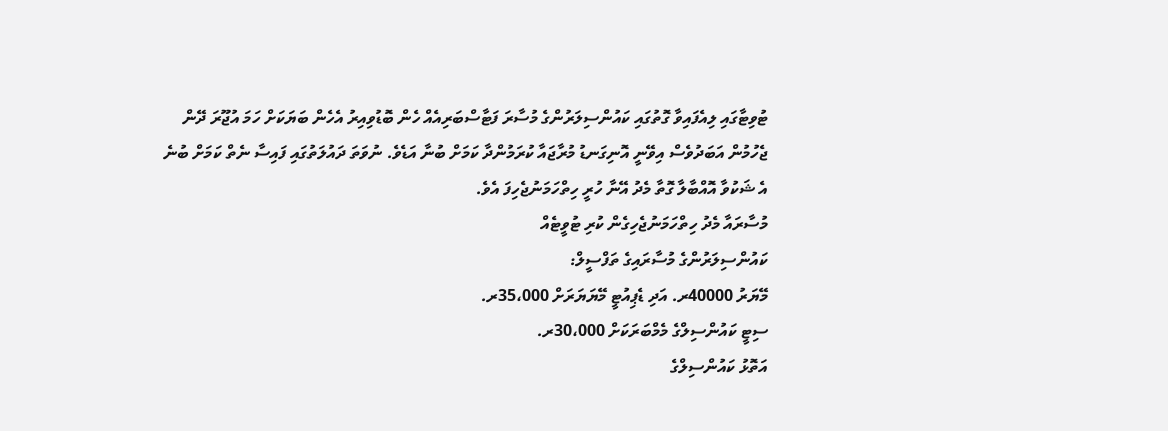ޓުވިޓާގައި ލިއެފައިވާ ގޮތުގައި ކައުންސިލަރުންގެ މުސާރަ ފަޓާސްބަރިއެއް ހެން ބޮޑުވިއިރު އެހެން ބަޔަކަށް ހަމަ އުޖޫރަ ދޭން ޖެހުމުން އަބަދުވެސް އިވޭނީ އޮނިގަނޑު މުރާޖައާ ކުރަމުންދާ ކަމަށް ބުނާ އަޑެވެ. ނުވަތަ ދައުލަތުގައި ފައިސާ ނެތް ކަމަށް ބުނެ އެ ޝަކުވާ އޮއްބާލާ ގޮތާ މެދު އޭނާ ހުރީ ހިތްހަމަނުޖެހިފަ އެވެ.
މުސާރައާ މެދު ހިތްހަމަނުޖެހިގެން ކުރި ޓުވީޓެއް
ކައުންސިލަރުންގެ މުސާރައިގެ ތަފްސީލް:
މޭޔަރު 40000ރ. އަދި ޑެޕިއުޓީ މޭޔަޔަރަށް 35،000ރ.
ސިޓީ ކައުންސިލްގެ މެމްބަރަކަށް 30،000ރ.
އަތޮޅު ކައުންސިލްގެ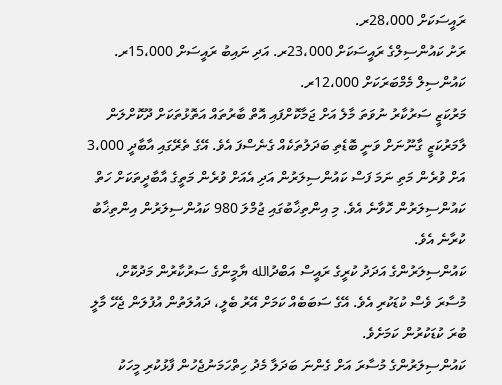ރައީސަކަށް 28،000ރ.
ރަށު ކައުންސިލްގެ ރައީސަކަށް 23،000ރ. އަދި ނައިބު ރައީސަށް 15،000ރ.
ކައުންސިލް މެމްބަރަކަށް 12،000ރ.
މަރުކަޒީ ސަރުކާރު ނުވަތަ މާލެ އަށް ޖަމާކޮށްފައި އޮތް ބާރުތައް އަތޮޅުތަކަށް ދޫކޮށްލަން ލާމަރުކަޒީ ގާނޫނަށް ވަނީ ބޮޑެތި ބަދަލުތަކެއް ގެނެސްފަ އެވެ. އޭގެ ތެރޭގައި އާބާދީ 3،000 އަށް ވުރެން މަތި ނަމަ ފަސް ކައުންސިލަރުން އަދި އެއަށް ވުރެން މަތީގެ އާބާދީތަކަށް ހަތް ކައުންސިލަރުން ހޮވާނެ އެވެ. މި އިންތިޚާބުގައި ޖުމްލަ 980 ކައުންސިލަރުން އިންތިޚާބު ކުރާނެ އެވެ.
ކައުންސިލަރުންގެ އަދަދު ކުރީގެ ރައީސް އަބްދުالله ޔާމީންގެ ސަރުކާރުން މަދުކޮށް، މުސާރަ ވެސް ކުޑަކުރި އެވެ. އޭގެ ސަބަބެއް ކަމަށް އޭރު ބެލީ، ދައުލަތުން އުފުލަން ޖެހޭ މާލީ ބުރަ ކުޑަކުރުން ކަމަށެވެ.
ކައުންސިލަރުންގެ މުސާރަ އަށް ގެންނަ ބަދަލާ މެދު ހިތްހަމަނުޖެހުން ފާޅުކުރި މީހަކު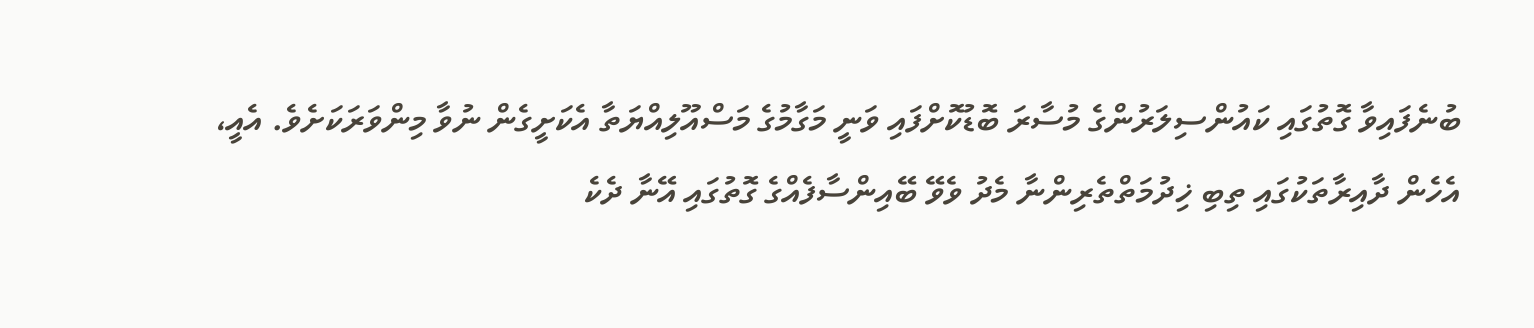ބުނެފައިވާ ގޮތުގައި ކައުންސިލަރުންގެ މުސާރަ ބޮޑުކޮށްފައި ވަނީ މަގާމުގެ މަސްއޫލިއްޔަތާ އެކަށީގެން ނުވާ މިންވަރަކަށެވެ. އެއީ، އެހެން ދާއިރާތަކުގައި ތިބި ޚިދުމަތްތެރިންނާ މެދު ވެވޭ ބޭއިންސާފެއްގެ ގޮތުގައި އޭނާ ދެކެ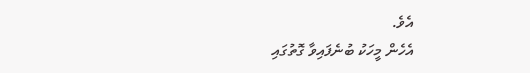އެވެ.
އެހެން މީހަކު ބުނެފައިވާ ގޮތުގައި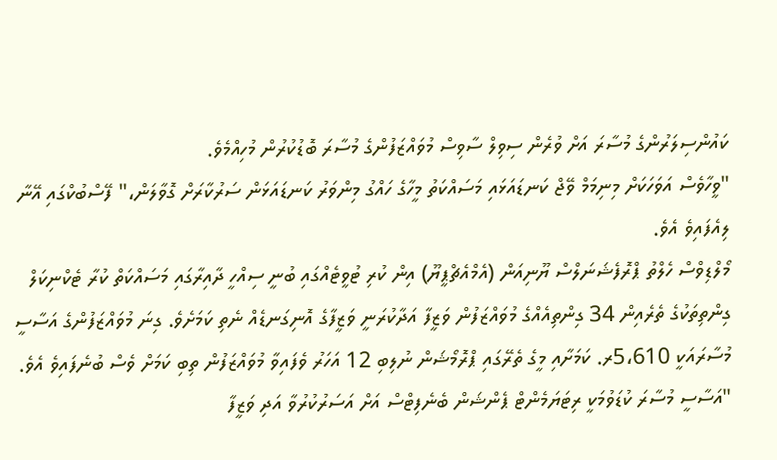ކައުންސިލަރުންގެ މުސާރަ އަށް ވުރެން ސިވިލް ސާވިސް މުވައްޒަފުންގެ މުސާރަ ބޮޑުކުރުން މުހިއްމެވެ.
"ވީހާވެސް އަވަހަކަށް މިނިމަމް ވޭޖް ކަނޑައަޅައި މަސައްކަތު މީހާގެ ހައްގު މިންވަރު ކަނޑައަޅަން ސަރުކާރަށް ގޮވާލަން،" ފޭސްބުކްގައި އޭނާ ލިއެފައިވެ އެވެ.
މޯލްޑިވްސް ހެލްތު ޕްރޮފެޝަނަލްސް ޔޫނިއަން (އެމްއެޗްޕީޔޫ) އިން ކުރި ޓުވީޓެއްގައި ބުނީ ސިއްހީ ދާއިރާގައި މަސައްކަތް ކުރާ ޓެކްނިކަލް ގިންތިތަކުގެ ތެރެއިން 34 ގިންތިއެއްގެ މުވައްޒަފުން ވަޒީފާ އަދާކުރަނީ ވަޒީފާގެ އޮނިގަނޑެއް ނެތި ކަމަށެވެ. ގިނަ މުވައްޒަފުންގެ އަސާސީ މުސާރައަކީ 5،610ރ. ކަމަށާއި މީގެ ތެރޭގައި ޕްރޮމޯޝަން ނުލިބި 12 އަހަރު ވެފައިވާ މުވައްޒަފުން ތިބި ކަމަށް ވެސް ބުނެފައިވެ އެވެ.
"އަސާސީ މުސާރަ ކުޑަވުމަކީ ރިޓަޔަމެންޓް ޕެންޝަން ބެނެފިޓްސް އަށް އަސަރުކުރުވާ އަދި ވަޒީފާ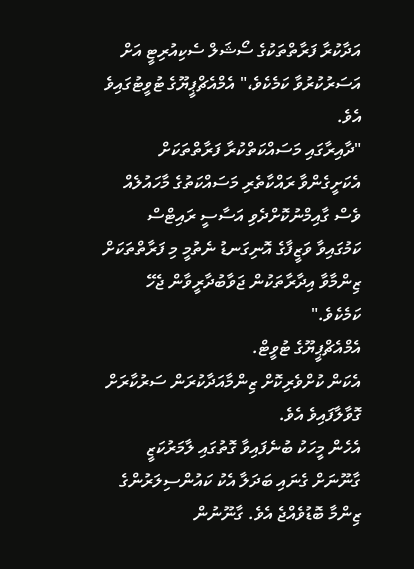އަދާކުރާ ފަރާތްތަކުގެ ސޯޝަލް ސެކިއުރިޓީ އަށް އަސަރުކުރުވާ ކަމެކެވެ،" އެމްއެޗްޕީޔޫގެ ޓުވީޓުގައިވެ އެވެ.
"ދާއިރާގައި މަސައްކަތްކުރާ ފަރާތްތަކަށް އެކަށީގެންވާ ރައްކާތެރި މަސައްކަތުގެ މާހައުލެއް ވެސް ގާއިމްނުކޮށްދެވި އަސާސީ ރައިޓްސް ކަމުގައިވާ ވަޒީފާގެ އޮނިގަނޑު ނެތުމީ މި ފަރާތްތަކަށް ޒިންމާވާ އިދާރާތަކުން ޖަވާބުދާރީވާން ޖެހޭ ކަމެކެވެ."
އެމްއެޗްޕީޔޫގެ ޓުވީޓް.
އެކަން ކުށްވެރިކޮށް ޒިންމާއަދާކުރަން ސަރުކާރަށް ގޮވާލާފައިވެ އެވެ.
އެހެން މީހަކު ބުނެފައިވާ ގޮތުގައި ލާމަރުކަޒީ ގާނޫނަށް ގެނައި ބަދަލާ އެކު ކައުންސިލަރުންގެ ޒިންމާ ބޮޑުވެއްޖެ އެވެ. ގާނޫނުން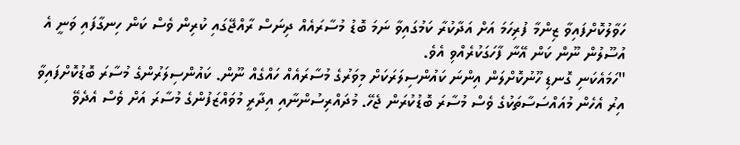ހަވާލުކޮށްފައިވާ ޒިންމާ ފުރިހަމަ އަށް އަދާކުރާ ކަމުގައިވާ ނަމަ ބޮޑު މުސާރައެއް ދިނަސް ރާއްޖޭގައި ކުރިން ވެސް ކަން ހިނގާފައި ވަނީ އެ އުސޫލުން ނޫން ކަން އޭނާ ފާހަގަކުރެއްވި އެވެ.
"ހަމައެކަނި ގޮނޑި ހޫނުކޮށްލަން އިންނަ ކައުންސިލަރަކަށް މިވަރުގެ މުސާރައެއް ހައްގެއް ނޫން. ކައުންސިލަރުންގެ މުސާރަ ބޮޑުކޮށްފައިވާ އިރު އެހެން މުއައްސަސާތަކުގެ ވެސް މުސާރަ ބޮޑުކުރަން ޖެހޭ. މުދައްރިސުންނާއި އިދާރީ މުވައްޒަފުންގެ މުސާރަ އަށް ވެސް އެދެވޭ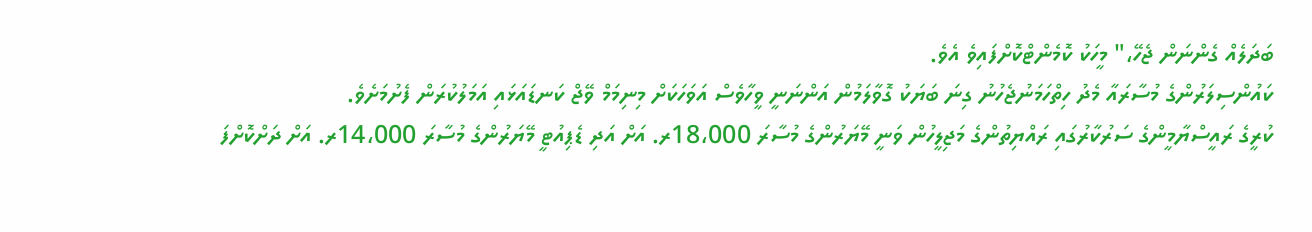ބަދަލެއް ގެންނަން ޖެހޭ،" މީހަކު ކޮމެންޓްކޮށްފައިވެ އެވެ.
ކައުންސިލަރުންގެ މުސާރައާ މެދު ހިތްހަމަނުޖެހުނު ގިނަ ބަޔަކު ގޮވާލަމުން އަންނަނީ ވީހާވެސް އަވަހަކަށް މިނިމަމް ވޭޖް ކަނޑައަޅައި އަމަލުކުރަން ފެށުމަށެވެ.
ކުރީގެ ރައީސްޔާމީންގެ ސަރުކާރުގައި ރައްޔިތުންގެ މަޖިލީހުން ވަނީ މޭޔަރުންގެ މުސާރަ 18،000ރ. އަށް އަދި ޑެޕިއުޓީ މޭޔަރުންގެ މުސާރަ 14،000ރ. އަށް ދަށްކޮށްފަ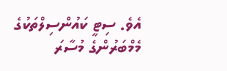އެވެ. ސިޓީ ކައުންސިލްތަކުގެ މެމްބަރުންގެ މުސާރަ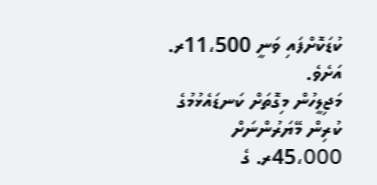ކުޑަކޮށްފައި ވަނީ 11،500ރ. އަށެވެ.
މަޖިލީހުން މިގޮތަށް ކަނޑައެޅުމުގެ ކުރިން މޭޔަރުންނަށް 45،000ރ. ގެ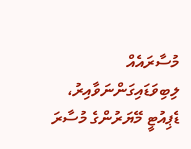މުސާރައެއް ލިބިވަޑައިގަންނަވާއިރު، ޑެޕިއުޓީ މޭޔަރުންގެ މުސާރަ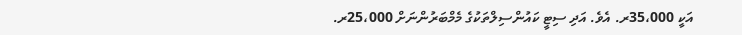އަކީ 35،000ރ. އެވެ. އަދި ސިޓީ ކައުންސިލްތަކުގެ މެމްބަރުންނަށް 25،000ރ.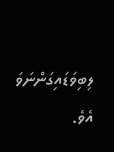ލިބިވަޑައިގަންނަވަ އެވެ.